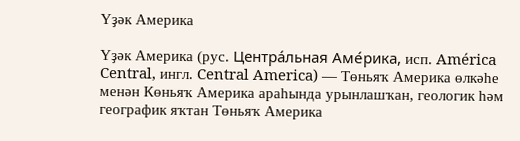Үҙәк Америка

Үҙәк Америка (рус. Центра́льная Аме́рика, исп. América Central, ингл. Central America) — Төньяҡ Америка өлкәһе менән Көньяҡ Америка араһында урынлашҡан, геологик һәм географик яҡтан Төньяҡ Америка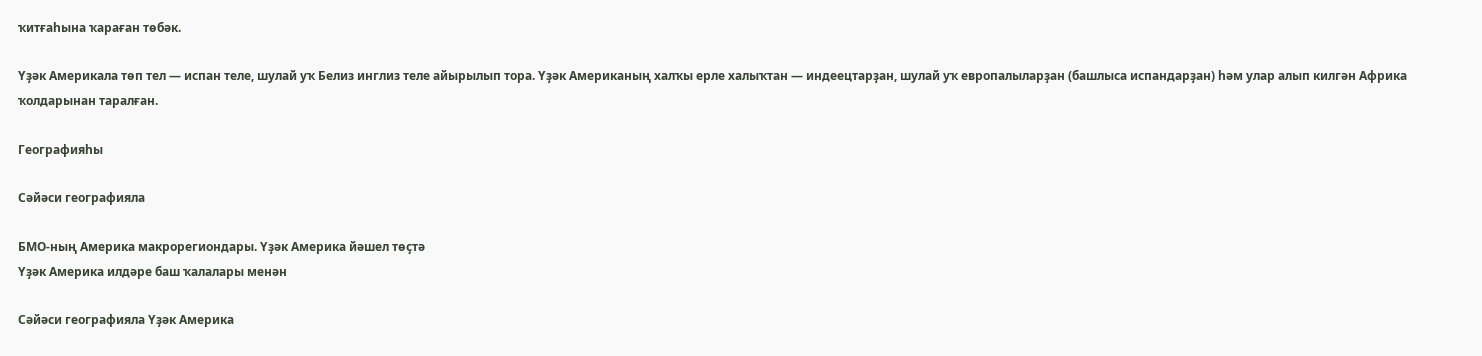ҡитғаһына ҡараған төбәк.

Үҙәк Америкала төп тел — испан теле, шулай уҡ Белиз инглиз теле айырылып тора. Үҙәк Американың халҡы ерле халыҡтан — индеецтарҙан, шулай уҡ европалыларҙан (башлыса испандарҙан) һәм улар алып килгән Африка ҡолдарынан таралған.

Географияһы

Сәйәси географияла

БМО-ның Америка макрорегиондары. Үҙәк Америка йәшел төҫтә
Үҙәк Америка илдәре баш ҡалалары менән

Сәйәси географияла Үҙәк Америка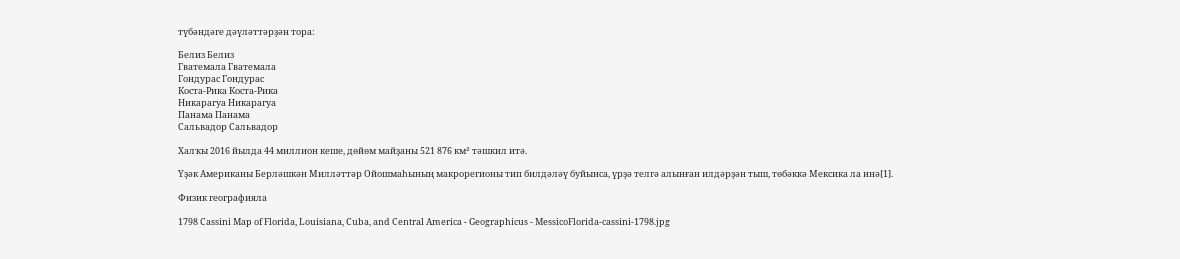түбәндәге дәүләттәрҙән тора:

Белиз Белиз
Гватемала Гватемала
Гондурас Гондурас
Коста-Рика Коста-Рика
Никарагуа Никарагуа
Панама Панама
Сальвадор Сальвадор

Халҡы 2016 йылда 44 миллион кеше, дөйөм майҙаны 521 876 км² тәшкил итә.

Үҙәк Американы Берләшкән Милләттәр Ойошмаһының макрорегионы тип билдәләү буйынса, үрҙә телгә алынған илдәрҙән тыш, төбәккә Мексика ла инә[1].

Физик географияла

1798 Cassini Map of Florida, Louisiana, Cuba, and Central America - Geographicus - MessicoFlorida-cassini-1798.jpg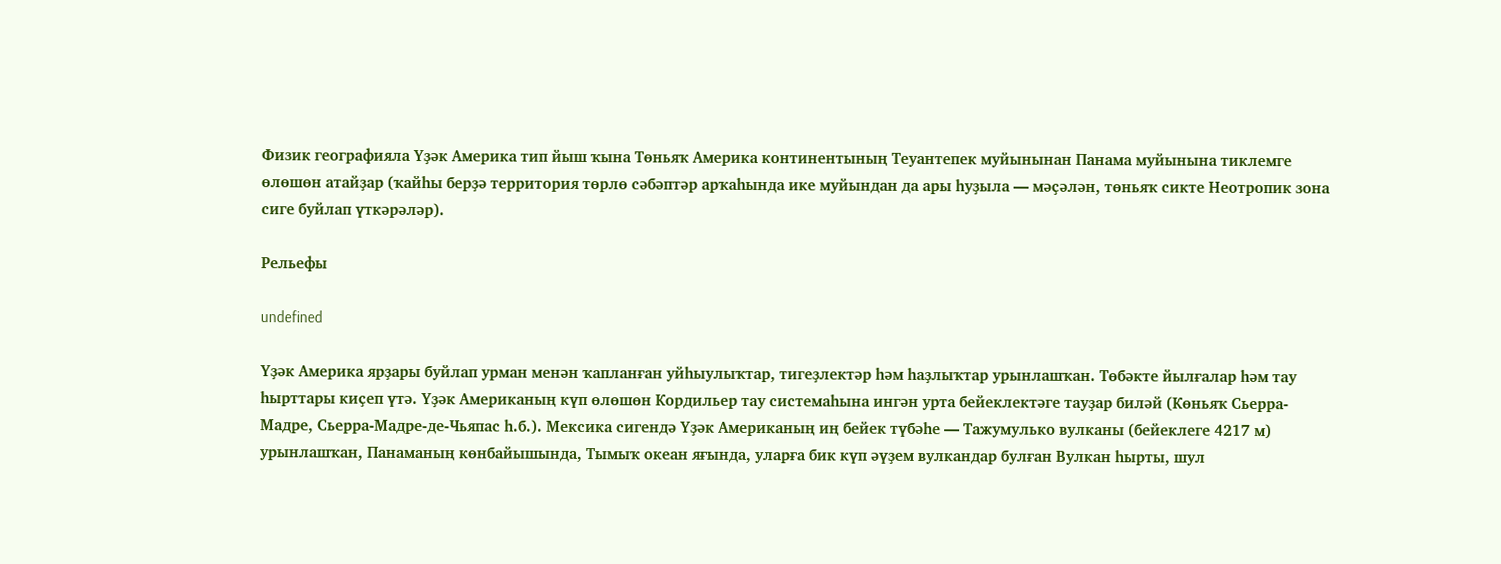Физик географияла Үҙәк Америка тип йыш ҡына Төньяҡ Америка континентының Теуантепек муйынынан Панама муйынына тиклемге өлөшөн атайҙар (ҡайһы берҙә территория төрлө сәбәптәр арҡаһында ике муйындан да ары һуҙыла — мәҫәлән, төньяҡ сикте Неотропик зона сиге буйлап үткәрәләр).

Рельефы

undefined

Үҙәк Америка ярҙары буйлап урман менән ҡапланған уйһыулыҡтар, тигеҙлектәр һәм һаҙлыҡтар урынлашҡан. Төбәкте йылғалар һәм тау һырттары киҫеп үтә. Үҙәк Американың күп өлөшөн Кордильер тау системаһына ингән урта бейеклектәге тауҙар биләй (Көньяҡ Сьерра-Мадре, Сьерра-Мадре-де-Чьяпас һ.б.). Мексика сигендә Үҙәк Американың иң бейек түбәһе — Тажумулько вулканы (бейеклеге 4217 м) урынлашҡан, Панаманың көнбайышында, Тымыҡ океан яғында, уларға бик күп әүҙем вулкандар булған Вулкан һырты, шул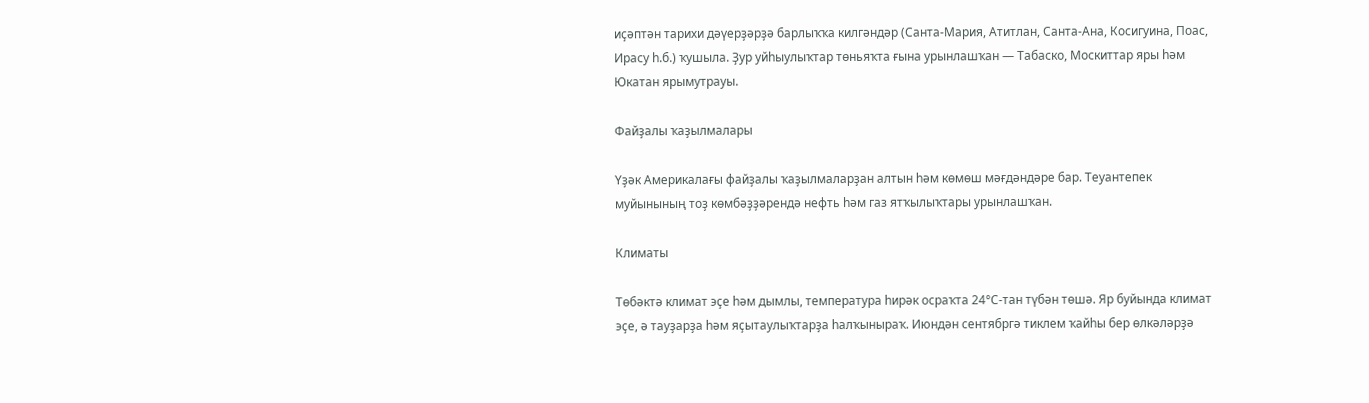иҫәптән тарихи дәүерҙәрҙә барлыҡҡа килгәндәр (Санта-Мария, Атитлан, Санта-Ана, Косигуина, Поас, Ирасу һ.б.) ҡушыла. Ҙур уйһыулыҡтар төньяҡта ғына урынлашҡан — Табаско, Москиттар яры һәм Юкатан ярымутрауы.

Файҙалы ҡаҙылмалары

Үҙәк Америкалағы файҙалы ҡаҙылмаларҙан алтын һәм көмөш мәғдәндәре бар. Теуантепек муйынының тоҙ көмбәҙҙәрендә нефть һәм газ ятҡылыҡтары урынлашҡан.

Климаты

Төбәктә климат эҫе һәм дымлы, температура һирәк осраҡта 24°С-тан түбән төшә. Яр буйында климат эҫе, ә тауҙарҙа һәм яҫытаулыҡтарҙа һалҡыныраҡ. Июндән сентябргә тиклем ҡайһы бер өлкәләрҙә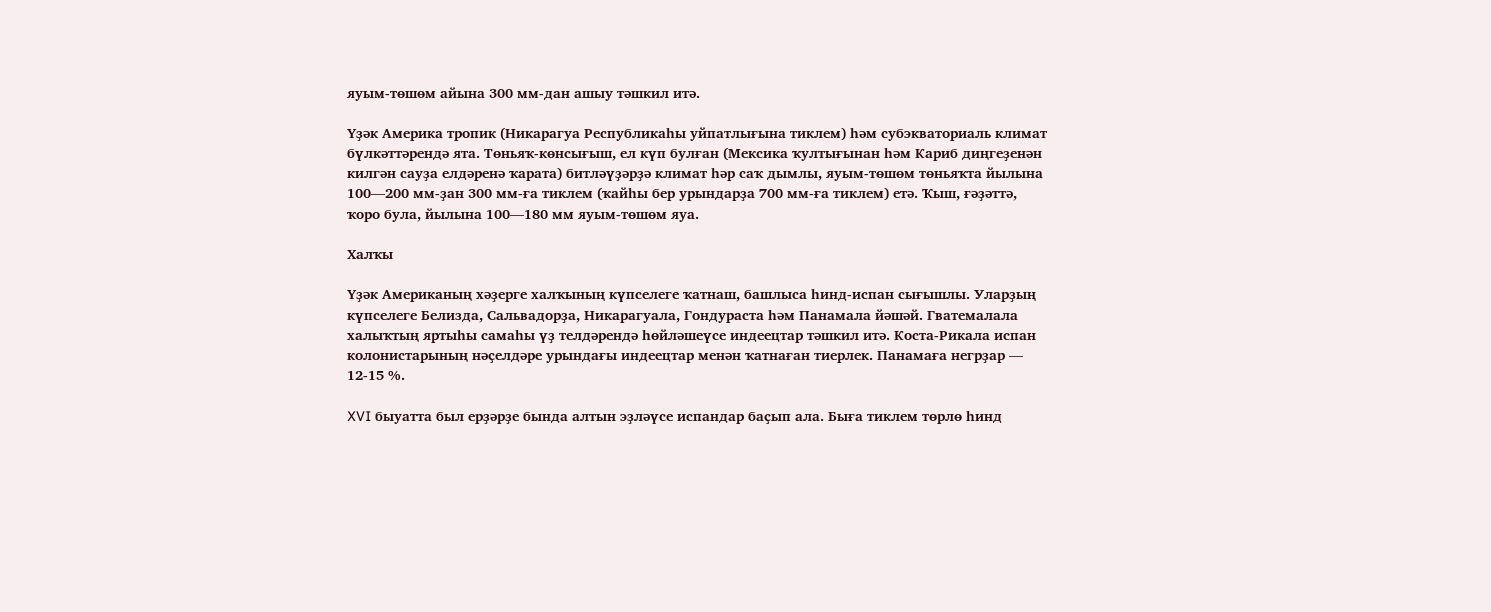яуым-төшөм айына 300 мм-дан ашыу тәшкил итә.

Үҙәк Америка тропик (Никарагуа Республикаһы уйпатлығына тиклем) һәм субэкваториаль климат бүлкәттәрендә ята. Төньяҡ-көнсығыш, ел күп булған (Мексика ҡултығынан һәм Кариб диңгеҙенән килгән сауҙа елдәренә ҡарата) битләүҙәрҙә климат һәр саҡ дымлы, яуым-төшөм төньяҡта йылына 100—200 мм-ҙан 300 мм-ға тиклем (ҡайһы бер урындарҙа 700 мм-ға тиклем) етә. Ҡыш, ғәҙәттә, ҡоро була, йылына 100—180 мм яуым-төшөм яуа.

Халҡы

Үҙәк Американың хәҙерге халҡының күпселеге ҡатнаш, башлыса һинд-испан сығышлы. Уларҙың күпселеге Белизда, Сальвадорҙа, Никарагуала, Гондураста һәм Панамала йәшәй. Гватемалала халыҡтың яртыһы самаһы үҙ телдәрендә һөйләшеүсе индеецтар тәшкил итә. Коста-Рикала испан колонистарының нәҫелдәре урындағы индеецтар менән ҡатнаған тиерлек. Панамаға негрҙар — 12-15 %.

XVI быуатта был ерҙәрҙе бында алтын эҙләүсе испандар баҫып ала. Быға тиклем төрлө һинд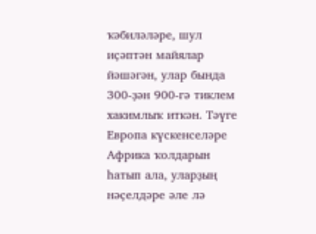ҡәбиләләре, шул иҫәптән майялар йәшәгән, улар бында 300-ҙән 900-гә тиклем хакимлыҡ иткән. Тәүге Европа күскенселәре Африка ҡолдарын һатып ала, уларҙың нәҫелдәре әле лә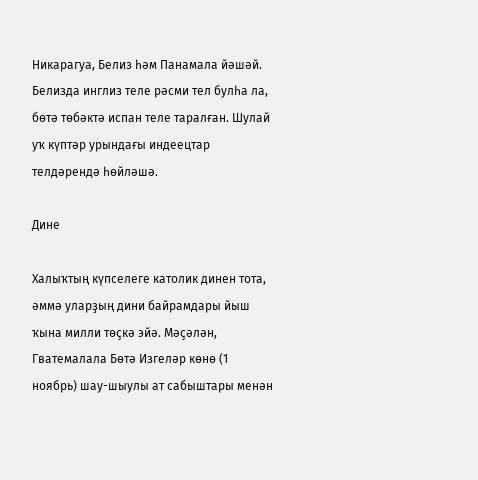Никарагуа, Белиз һәм Панамала йәшәй. Белизда инглиз теле рәсми тел булһа ла, бөтә төбәктә испан теле таралған. Шулай уҡ күптәр урындағы индеецтар телдәрендә һөйләшә.

Дине

Халыҡтың күпселеге католик динен тота, әммә уларҙың дини байрамдары йыш ҡына милли төҫкә эйә. Мәҫәлән, Гватемалала Бөтә Изгеләр көнө (1 ноябрь) шау-шыулы ат сабыштары менән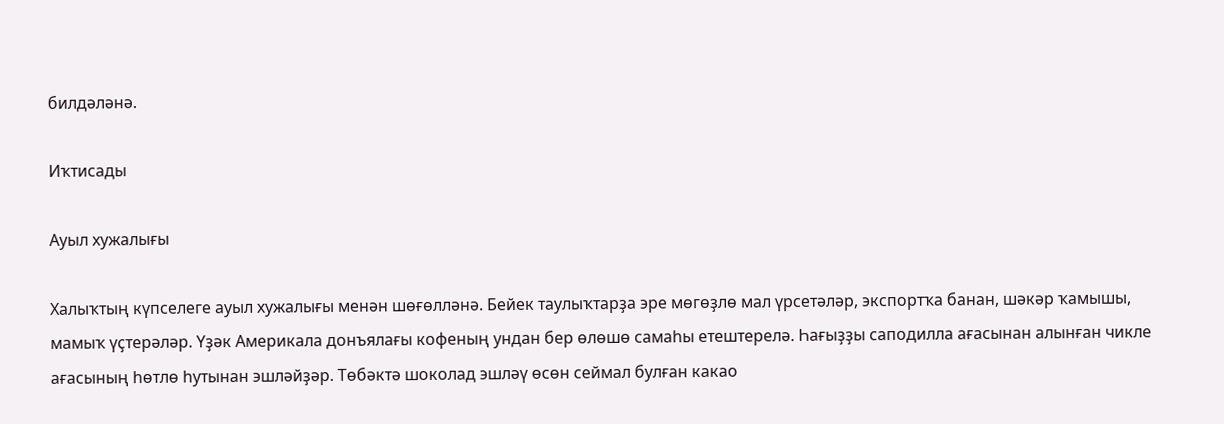билдәләнә.

Иҡтисады

Ауыл хужалығы

Халыҡтың күпселеге ауыл хужалығы менән шөғөлләнә. Бейек таулыҡтарҙа эре мөгөҙлө мал үрсетәләр, экспортҡа банан, шәкәр ҡамышы, мамыҡ үҫтерәләр. Үҙәк Америкала донъялағы кофеның ундан бер өлөшө самаһы етештерелә. Һағыҙҙы саподилла ағасынан алынған чикле ағасының һөтлө һутынан эшләйҙәр. Төбәктә шоколад эшләү өсөн сеймал булған какао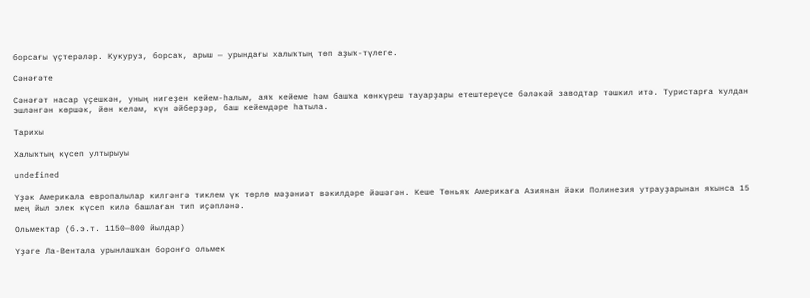борсағы үҫтерәләр. Кукуруз, борсаҡ, арыш — урындағы халыҡтың төп аҙыҡ-түлеге.

Сәнәғәте

Сәнәғәт насар үҫешкән, уның нигеҙен кейем-һалым, аяҡ кейеме һәм башҡа көнкүреш тауарҙары етештереүсе бәләкәй заводтар тәшкил итә. Туристарға ҡулдан эшләнгән көршәк, йөн келәм, күн әйберҙәр, баш кейемдәре һатыла.

Тарихы

Халыҡтың күсеп ултырыуы

undefined

Үҙәк Америкала европалылар килгәнгә тиклем үк төрлө мәҙәниәт вәкилдәре йәшәгән. Кеше Төньяҡ Америкаға Азиянан йәки Полинезия утрауҙарынан яҡынса 15 мең йыл элек күсеп килә башлаған тип иҫәпләнә.

Ольмектар (б.э.т. 1150—800 йылдар)

Үҙәге Ла-Вентала урынлашҡан боронғо ольмек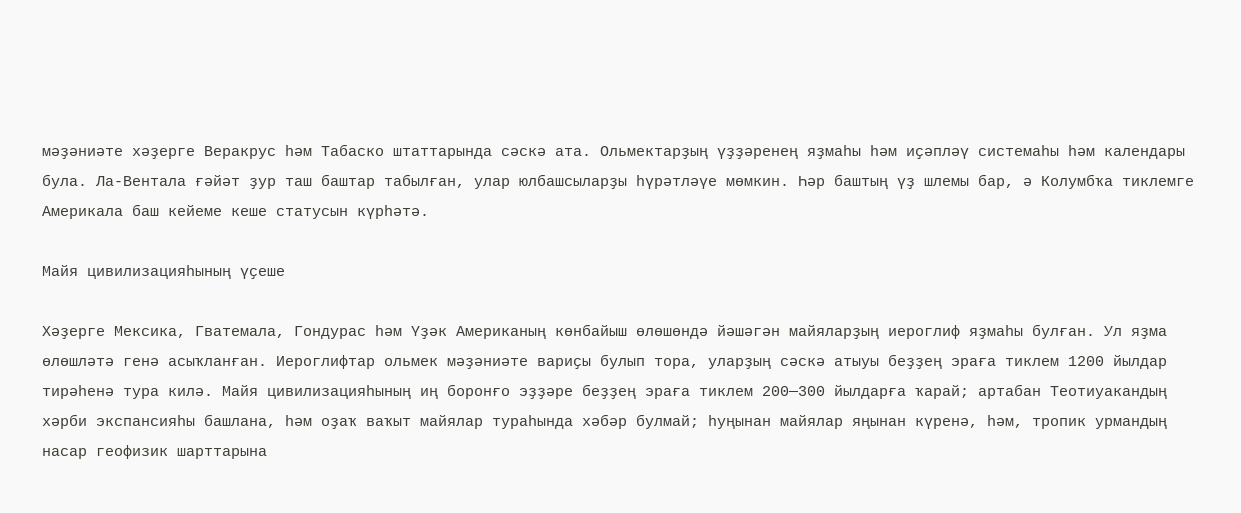мәҙәниәте хәҙерге Веракрус һәм Табаско штаттарында сәскә ата. Ольмектарҙың үҙҙәренең яҙмаһы һәм иҫәпләү системаһы һәм календары була. Ла-Вентала ғәйәт ҙур таш баштар табылған, улар юлбашсыларҙы һүрәтләүе мөмкин. Һәр баштың үҙ шлемы бар, ә Колумбҡа тиклемге Америкала баш кейеме кеше статусын күрһәтә.

Майя цивилизацияһының үҫеше

Хәҙерге Мексика, Гватемала, Гондурас һәм Үҙәк Американың көнбайыш өлөшөндә йәшәгән майяларҙың иероглиф яҙмаһы булған. Ул яҙма өлөшләтә генә асыҡланған. Иероглифтар ольмек мәҙәниәте вариҫы булып тора, уларҙың сәскә атыуы беҙҙең эраға тиклем 1200 йылдар тирәһенә тура килә. Майя цивилизацияһының иң боронғо эҙҙәре беҙҙең эраға тиклем 200—300 йылдарға ҡарай; артабан Теотиуакандың хәрби экспансияһы башлана, һәм оҙаҡ ваҡыт майялар тураһында хәбәр булмай; һуңынан майялар яңынан күренә, һәм, тропик урмандың насар геофизик шарттарына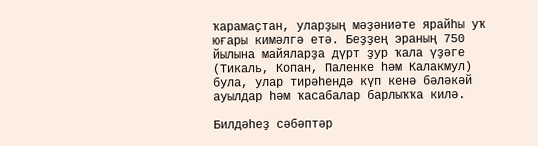ҡарамаҫтан, уларҙың мәҙәниәте ярайһы уҡ юғары кимәлгә етә. Беҙҙең эраның 750 йылына майяларҙа дүрт ҙур ҡала үҙәге (Тикаль, Копан, Паленке һәм Калакмул) була, улар тирәһендә күп кенә бәләкәй ауылдар һәм ҡасабалар барлыҡҡа килә.

Билдәһеҙ сәбәптәр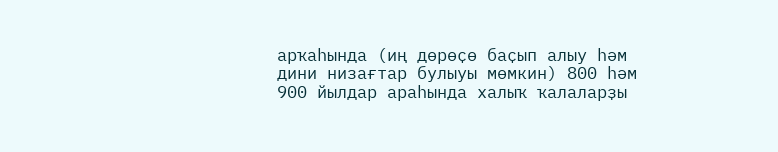арҡаһында (иң дөрөҫө баҫып алыу һәм дини низағтар булыуы мөмкин) 800 һәм 900 йылдар араһында халыҡ ҡалаларҙы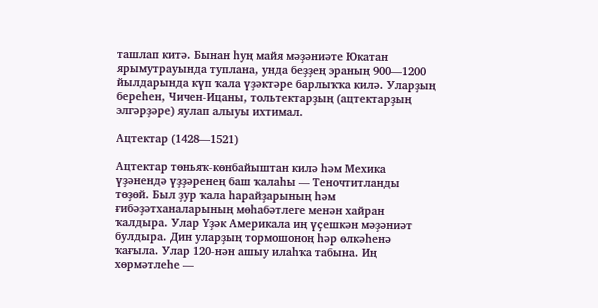ташлап китә. Бынан һуң майя мәҙәниәте Юкатан ярымутрауында туплана, унда беҙҙең эраның 900—1200 йылдарында күп ҡала үҙәктәре барлыҡҡа килә. Уларҙың береһен, Чичен-Ицаны, тольтектарҙың (ацтектарҙың элгәрҙәре) яулап алыуы ихтимал.

Ацтектар (1428—1521)

Ацтектар төньяҡ-көнбайыштан килә һәм Мехика үҙәнендә үҙҙәренең баш ҡалаһы — Теночтитланды төҙөй. Был ҙур ҡала һарайҙарының һәм ғибәҙәтханаларының мөһабәтлеге менән хайран ҡалдыра. Улар Үҙәк Америкала иң үҫешкән мәҙәниәт булдыра. Дин уларҙың тормошоноң һәр өлкәһенә ҡағыла. Улар 120-нән ашыу илаһҡа табына. Иң хөрмәтлеһе —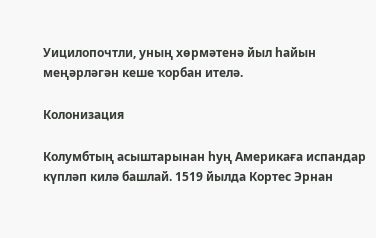Уицилопочтли, уның хөрмәтенә йыл һайын меңәрләгән кеше ҡорбан ителә.

Колонизация

Колумбтың асыштарынан һуң Америкаға испандар күпләп килә башлай. 1519 йылда Кортес Эрнан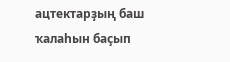ацтектарҙың баш ҡалаһын баҫып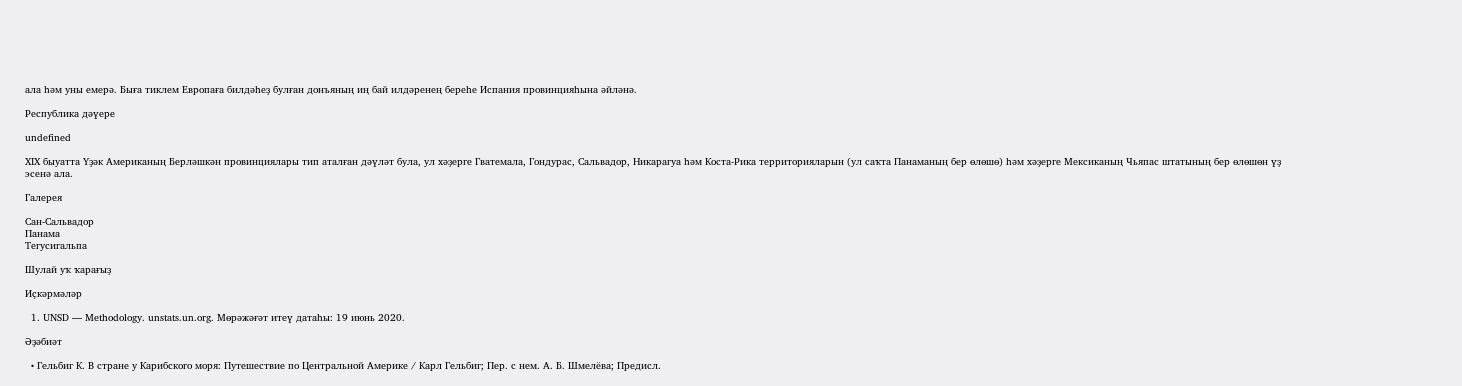ала һәм уны емерә. Быға тиклем Европаға билдәһеҙ булған донъяның иң бай илдәренең береһе Испания провинцияһына әйләнә.

Республика дәүере

undefined

XIX быуатта Үҙәк Американың Берләшкән провинциялары тип аталған дәүләт була, ул хәҙерге Гватемала, Гондурас, Сальвадор, Никарагуа һәм Коста-Рика территорияларын (ул саҡта Панаманың бер өлөшө) һәм хәҙерге Мексиканың Чьяпас штатының бер өлөшөн үҙ эсенә ала.

Галерея

Сан-Сальвадор
Панама
Тегусигальпа

Шулай уҡ ҡарағыҙ

Иҫкәрмәләр

  1. UNSD — Methodology. unstats.un.org. Мөрәжәғәт итеү датаһы: 19 июнь 2020.

Әҙәбиәт

  • Гельбиг К. В стране у Карибского моря: Путешествие по Центральной Америке / Карл Гельбиг; Пер. с нем. А. Б. Шмелёва; Предисл.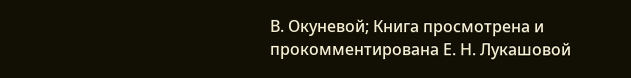В. Окуневой; Книга просмотрена и прокомментирована Е. Н. Лукашовой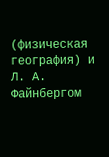(физическая география) и Л. А. Файнбергом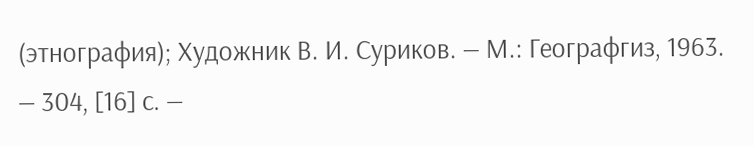(этнография); Художник В. И. Суриков. — М.: Географгиз, 1963. — 304, [16] с. —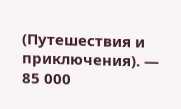(Путешествия и приключения). — 85 000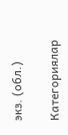экз. (обл.)

Категориялар